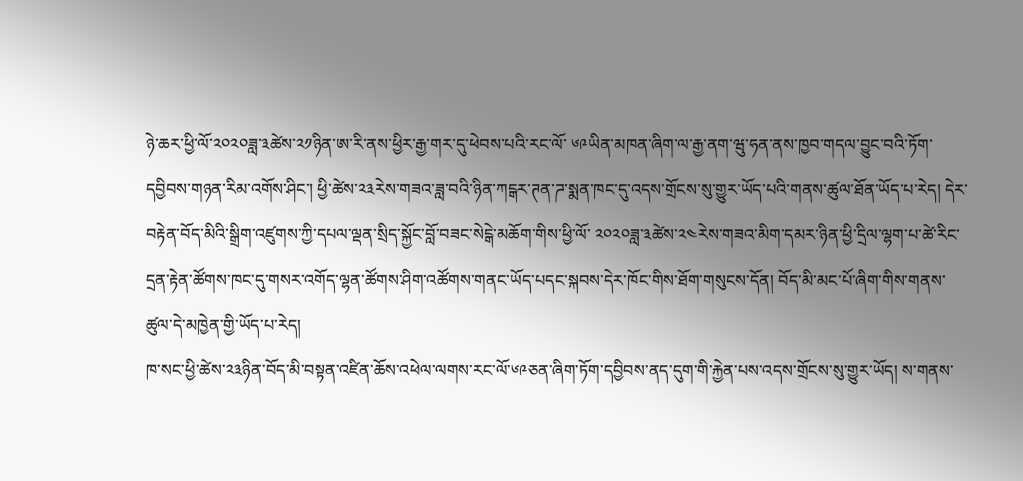ཉེ་ཆར་ཕྱི་ལོ་༢༠༢༠ཟླ་༣ཚེས་༢༡ཉིན་ཨ་རི་ནས་ཕྱིར་རྒྱ་གར་དུ་ཕེབས་པའི་རང་ལོ་ ༦༩ཡིན་མཁན་ཞིག་ལ་རྒྱ་ནག་ཝུ་ཧན་ནས་ཁྱབ་གདལ་བྱུང་བའི་ཏོག་དབྱིབས་གཉན་རིམ་འགོས་ཤིང་། ཕྱི་ཚེས་༢༣རེས་གཟའ་ཟླ་བའི་ཉིན་ཀངྒར་ཊན་ཌ་སྨན་ཁང་དུ་འདས་གྲོངས་སུ་གྱུར་ཡོད་པའི་གནས་ཚུལ་ཐོན་ཡོད་པ་རེད། དེར་བརྟེན་བོད་མིའི་སྒྲིག་འཛུགས་ཀྱི་དཔལ་ལྡན་སྲིད་སྐྱོང་བློ་བཟང་སེངྒེ་མཆོག་གིས་ཕྱི་ལོ་ ༢༠༢༠ཟླ་༣ཚེས་༢༤རེས་གཟའ་མིག་དམར་ཉིན་ཕྱི་དྲིལ་ལྷག་པ་ཚེ་རིང་དྲན་རྟེན་ཚོགས་ཁང་དུ་གསར་འགོད་ལྷན་ཚོགས་ཤིག་འཚོགས་གནང་ཡོད་པདང་སྐབས་དེར་ཁོང་གིས་ཐོག་གསུངས་དོན། བོད་མི་མང་པོ་ཞིག་གིས་གནས་ཚུལ་དེ་མཁྱེན་གྱི་ཡོད་པ་རེད།
ཁ་སང་ཕྱི་ཚེས་༢༣ཉིན་བོད་མི་བསྟན་འཛིན་ཆོས་འཕེལ་ལགས་རང་ལོ་༦༩ཅན་ཞིག་ཏོག་དབྱིབས་ནད་དུག་གི་རྐྱེན་པས་འདས་གྲོངས་སུ་གྱུར་ཡོད། ས་གནས་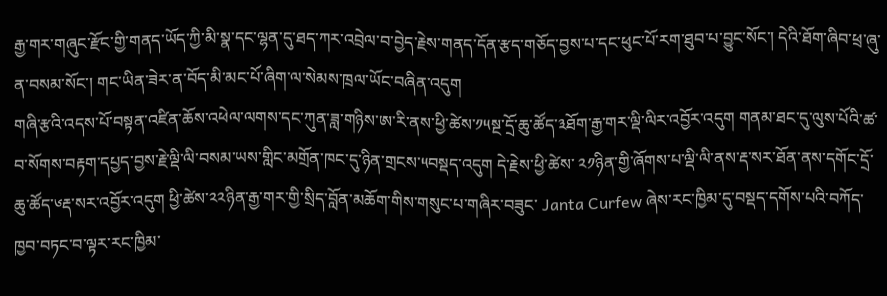རྒྱ་གར་གཞུང་རྫོང་གྱི་གནད་ཡོད་ཀྱི་མི་སྣ་དང་ལྷན་དུ་ཐད་ཀར་འབྲེལ་བ་བྱེད་རྗེས་གནད་དོན་རྩད་གཅོད་བྱས་པ་དང་ཕུང་པོ་རག་ཐུབ་པ་བྱུང་སོང་། དེའི་ཐོག་ཞིབ་ཕྲ་ཞུ་ན་བསམ་སོང་། གང་ཡིན་ཟེར་ན་བོད་མི་མང་པོ་ཞིག་ལ་སེམས་ཁྲལ་ཡོང་བཞིན་འདུག
གཞི་རྩའི་འདས་པོ་བསྟན་འཛིན་ཆོས་འཕེལ་ལགས་དང་ཀུན་ཟླ་གཉིས་ཨ་རི་ནས་ཕྱི་ཚེས་༡༥སྔ་དྲོ་ཆུ་ཚོད་༣ཐོག་རྒྱ་གར་ལྡི་ལིར་འབྱོར་འདུག གནམ་ཐང་དུ་ལུས་པོའི་ཚ་བ་སོགས་བརྟག་དཔྱད་བྱས་རྗེ་ལྡི་ལི་བསམ་ཡས་གླིང་མགྲོན་ཁང་དུ་ཉིན་གྲངས་༥བསྡད་འདུག དེ་རྗེས་ཕྱི་ཚེས་ ༢༡ཉིན་གྱི་ཞོགས་པ་ལྡི་ལི་ནས་རྡ་སར་ཐོན་ནས་དགོང་དྲོ་ཆུ་ཚོད་༦རྡ་སར་འབྱོར་འདུག ཕྱི་ཚེས་༢༢ཉིན་རྒྱ་གར་གྱི་སྲིད་བློན་མཆོག་གིས་གསུང་པ་གཞིར་བཟུང་ Janta Curfew ཞེས་རང་ཁྱིམ་དུ་བསྡད་དགོས་པའི་བཀོད་ཁྱབ་བཏང་བ་ལྟར་རང་ཁྱིམ་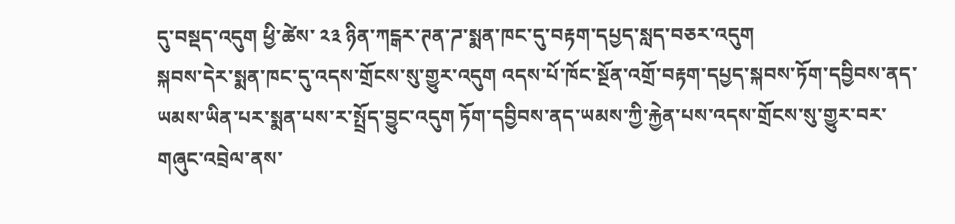དུ་བསྡད་འདུག ཕྱི་ཚེས་ ༢༣ ཉིན་ཀངྒར་ཊན་ཌ་སྨན་ཁང་དུ་བརྟག་དཔྱད་སླད་བཅར་འདུག
སྐབས་དེར་སྨན་ཁང་དུ་འདས་གྲོངས་སུ་གྱུར་འདུག འདས་པོ་ཁོང་སྔོན་འགྲོ་བརྟག་དཔྱད་སྐབས་ཏོག་དབྱིབས་ནད་ཡམས་ཡིན་པར་སྨན་པས་ར་སྤྲོད་བྱུང་འདུག ཏོག་དབྱིབས་ནད་ཡམས་ཀྱི་རྐྱེན་པས་འདས་གྲོངས་སུ་གྱུར་བར་གཞུང་འབྲེལ་ནས་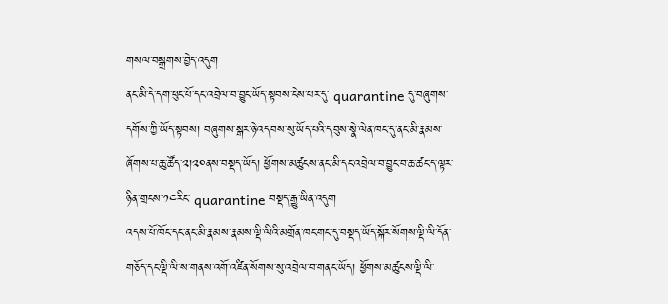གསལ་བསྒྲགས་བྱེད་འདུག
ནང་མི་དེ་དག་ཕུང་པོ་དང་འབྲེལ་བ་བྱུང་ཡོད་སྟབས་ངེས་པར་དུ་ quarantine དུ་བཞུགས་དགོས་ཀྱི་ཡོད་སྟབས། བཞུགས་སྒར་ཉེ་འདབས་སུ་ཡོད་པའི་དབུས་སྣེ་ལེན་ཁང་དུ་ནང་མི་རྣམས་ཞོགས་པ་ཆུ་ཚོད་༢།༢༠ནས་བསྡད་ཡོད། ཕྱོགས་མཚུངས་ནང་མི་དང་འབྲེལ་བ་བྱུང་བ་ཆ་ཚང་ད་ལྟར་ཉིན་གྲངས་༡༤རིང་ quarantine བསྡད་རྒྱུ་ཡིན་འདུག
འདས་པོ་ཁོང་དང་ནང་མི་རྣམས་རྣམས་ལྡི་ལིའི་མགྲོན་ཁང་གང་དུ་བསྡད་ཡོད་སྐོར་སོགས་ལྡི་ལི་དོན་གཅོད་དང་ལྡི་ལི་ས་གནས་འགོ་འཛིན་སོགས་སུ་འབྲེལ་བ་གནང་ཡོད། ཕྱོགས་མཚུངས་ལྡི་ལི་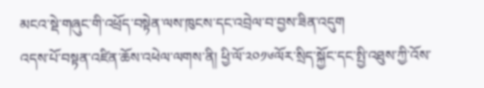མངའ་སྡེ་གཞུང་གི་འཕྲོད་བསྟེན་ལས་ཁུངས་དང་འབྲེལ་བ་བྱས་ཟིན་འདུག
འདས་པོ་བསྟན་འཛིན་ཆོས་འཕེལ་ལགས་ནི། ཕྱི་ལོ་༢༠༡༦ལོར་སྲིད་སྐྱོང་དང་སྤྱི་འཐུས་ཀྱི་འོས་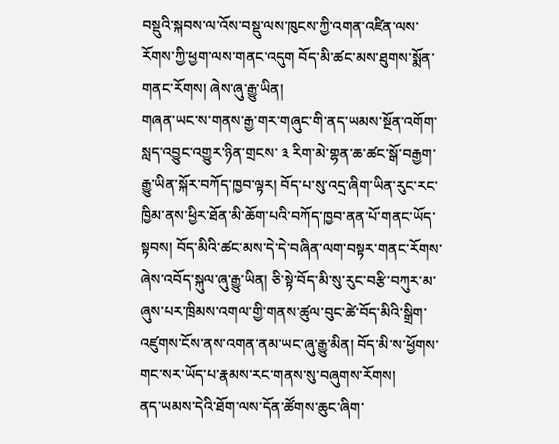བསྡུའི་སྐབས་ལ་འོས་བསྡུ་ལས་ཁུངས་ཀྱི་འགན་འཛིན་ལས་རོགས་ཀྱི་ཕྱག་ལས་གནང་འདུག བོད་མི་ཚང་མས་ཐུགས་སྨོན་གནང་རོགས། ཞེས་ཞུ་རྒྱུ་ཡིན།
གཞན་ཡང་ས་གནས་རྒྱ་གར་གཞུང་གི་ནད་ཡམས་སྔོན་འགོག་སླད་འབྱུང་འགྱུར་ཉིན་གྲངས་ ༣ རིག་མེ་གྷན་ཆ་ཚང་སྒོ་བརྒྱག་རྒྱུ་ཡིན་སྐོར་བཀོད་ཁྱབ་ལྟར། བོད་པ་སུ་འདྲ་ཞིག་ཡིན་རུང་རང་ཁྱིམ་ནས་ཕྱིར་ཐོན་མི་ཆོག་པའི་བཀོད་ཁྱབ་ནན་པོ་གནང་ཡོད་སྟབས། བོད་མིའི་ཚང་མས་དེ་དེ་བཞིན་ལག་བསྟར་གནང་རོགས་ཞེས་འབོད་སྐུལ་ཞུ་རྒྱུ་ཡིན། ཅི་སྟེ་བོད་མི་སུ་རུང་བརྩི་བཀུར་མ་ཞུས་པར་ཁྲིམས་འགལ་གྱི་གནས་ཚུལ་བུང་ཚེ་བོད་མིའི་སྒྲིག་འཛུགས་ངོས་ནས་འགན་ནམ་ཡང་ཞུ་རྒྱུ་མིན། བོད་མི་ས་ཕྱོགས་གང་སར་ཡོད་པ་རྣམས་རང་གནས་སུ་བཞུགས་རོགས།
ནད་ཡམས་དེའི་ཐོག་ལས་དོན་ཚོགས་ཆུང་ཞིག་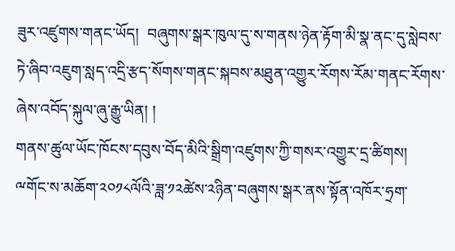ཟུར་འཛུགས་གནང་ཡོད།  བཞུགས་སྒར་ཁུལ་དུ་ས་གནས་ཉེན་རྟོག་མི་སྣ་ནང་དུ་སླེབས་ཏེ་ཞིབ་འཇུག་སླད་འདྲི་རྩད་སོགས་གནང་སྐབས་མཐུན་འགྱུར་རོགས་རོམ་གནང་རོགས་ཞེས་འབོད་སྐུལ་ཞུ་རྒྱུ་ཡིན། །
གནས་ཚུལ་ཡོང་ཁོངས་དབུས་བོད་མིའི་སྒྲིག་འཛུགས་ཀྱི་གསར་འགྱུར་དྲ་ཚིགས།
ྋགོང་ས་མཆོག་༢༠༡༨ལོའི་ཟླ་༡༢ཚེས་༢ཉིན་བཞུགས་སྒར་ནས་སྟོན་འཁོར་ཧྲག་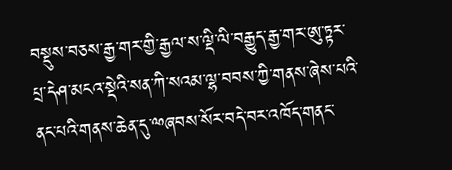བསྡུས་བཅས་རྒྱ་གར་གྱི་རྒྱལ་ས་ལྡི་ལི་བརྒྱུད་རྒྱ་གར་ཨུ་ཏྟར་པྲ་དེཤ་མངའ་སྡེའི་སན་ཀི་སའམ་ལྷ་བབས་ཀྱི་གནས་ཞེས་པའི་ནང་པའི་གནས་ཆེན་དུ་ྋཞབས་སོར་བདེ་བར་འཁོད་གནང་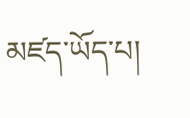མཛད་ཡོད་པ།